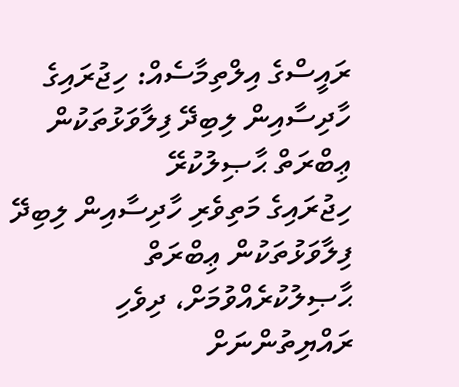ރައީސްގެ އިލްތިމާސެއް: ހިޖުރައިގެ ހާދިސާއިން ލިބިދޭ ފިލާވަޅުތަކުން ޢިބްރަތް ޙާޞިލުކުރޭ
ހިޖުރައިގެ މަތިވެރި ހާދިސާއިން ލިބިދޭ ފިލާވަޅުތަކުން ޢިބްރަތް ޙާޞިލުކުރެއްވުމަށް، ދިވެހި ރައްޔިތުންނަށް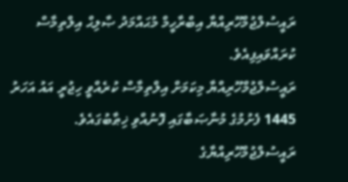ރައީސުލްޖުމްހޫރިއްޔާ އިބްރާހީމް މުޙައްމަދު ޞާލިޙް އިލްތިމާސް ކުރައްވައިފިއެވެ.
ރައީސުލްޖުމްހޫރިއްޔާ މިކަމަށް އިލްތިމާސް ކުރެއްވީ ހިޖުރީ އައު އަހަރު 1445 ފެށުމުގެ މުނާޞަބާގައި ފޮނުއްވި ޚިޠާބުގައެވެ.
ރައީސުލްޖުމްހޫރިއްޔާގެ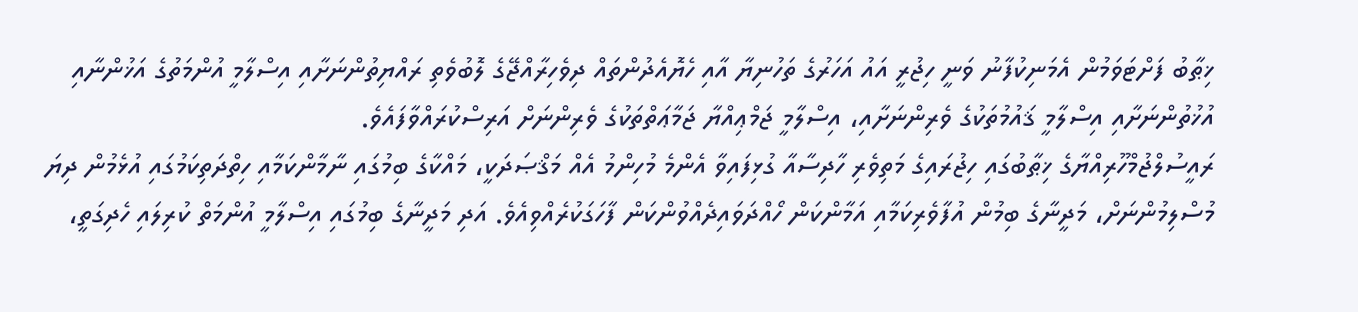ޚިޠާބު ފަށްޓަވަމުން އެމަނިކުފާނު ވަނީ ހިޖުރީ އައު އަހަރުގެ ތަހުނިޔާ އާއި ހެޔޮއެދުންތައް ދިވެހިރާއްޖޭގެ ލޮބުވެތި ރައްޔިތުންނަށާއި އިސްލާމީ އުންމަތުގެ އަޚުންނާއި އުޚުތުންނަށާއި އިސްލާމީ ޤައުމުތަކުގެ ވެރިންނަށާއި، އިސްލާމީ ޖަމްޢިއްޔާ ޖަމާޢަތްތަކުގެ ވެރިންނަށް އަރިސްކުރައްވާފައެވެ.
ރައީސުލްޖުމްހޫރިއްޔާގެ ޚިޠާބުގައި ހިޖުރައިގެ މަތިވެރި ހާދިސާއާ ގުޅިފައިވާ އެންމެ މުހިންމު އެއް މަޤްޞަދަކީ، މައްކާގެ ބިމުގައި ނާމާންކަމާއި ހިތްދަތިކަމުގައި އުޅެމުން ދިޔަ މުސްލިމުންނަށް، މަދީނާގެ ބިމުން އުފާވެރިކަމާއި އަމާންކަން ހޯއްދަވައިދެއްވުންކަން ފާހަގަކުރެއްވިއެވެ. އަދި މަދީނާގެ ބިމުގައި އިސްލާމީ އުންމަތް ކުރިލައި ހެދިގަތީ،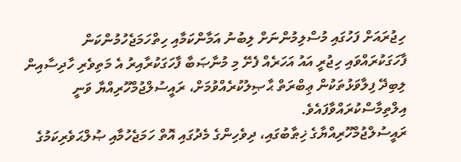ހިޖުރައަށް ފަހުގައި މުސްލިމުންނަށް ލިބުނު އަމާންކަމާއި ހިތްހަމަޖެހުމުންކަން ފާހަގަކުރައްވައި ހިޖުރީ އައު އަހަރެއް ފެށޭ މި މުނާޞަބާ ފާހަގަކުރާއިރު އެ މަތިވެރި ހާދިސާއިން ލިބިދޭ ފިލާވަޅުތަކުން ޢިބްރަތް ޙާޞިލުކުރެއްވުމަށް، ރައީސުލްޖުމްހޫރިއްޔާ ވަނީ އިލްތިމާސްކުރައްވާފައެވެ.
ރައީސުލްޖުމްހޫރިއްޔާގެ ޚިޠާބުގައި، ދިވެހިންގެ މެދުގައި އޮތް ހަމަޖެހުމާއި ޞުލްޙަވެރިކަމުގެ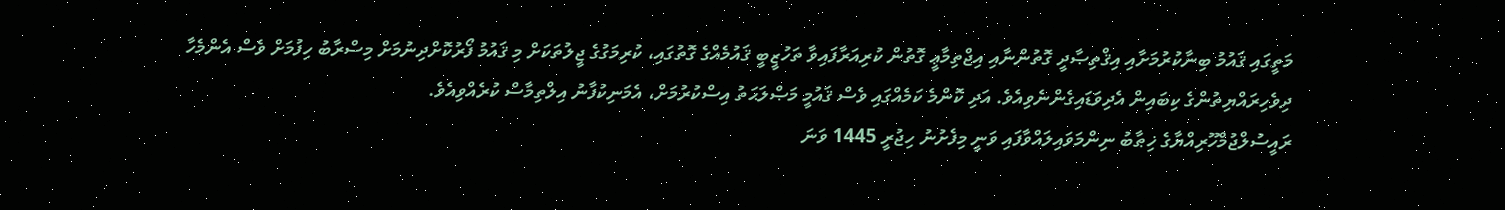މަތީގައި ޤައުމު ބިނާކުރުމަށާއި އިޤްތިޞާދީ ގޮތުންނާއި އިޖްތިމާޢީ ގޮތުން ކުރިއަރާފައިވާ ތަހުޒީބީ ޤައުމެއްގެ ގޮތުގައި، ކުރިމަގުގެ ޖީލުތަކަށް މި ޤައުމު ފޯރުކޮށްދިނުމަށް މިސްރާބު ހިފުމަށް ވެސް އެންމެހާ ދިވެހިރައްޔިތުންގެ ކިބައިން އެދިވަޑައިގެންނެވިއެވެ. އަދި ކޮންމެ ކަމެއްގައި ވެސް ޤައުމީ މަޞްލަޙަތު އިސްކުރުމަށް، އެމަނިކުފާނު އިލްތިމާސް ކުރެއްވިއެވެ.
ރައީސުލްޖުމްހޫރިއްޔާގެ ޚިޠާބު ނިންމަވައިލައްވާފައި ވަނީ މިފެށުނު ހިޖުރީ 1445 ވަނަ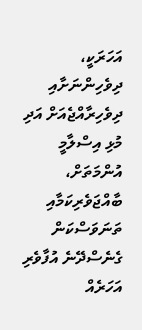އަހަރަކީ، ދިވެހިންނަށާއި ދިވެހިރާއްޖެއަށް އަދި މުޅި އިސްލާމީ އުންމަތަށް، ބާއްޖަވެރިކަމާއި ތަނަވަސްކަން ގެނެސްދޭނެ އުފާވެރި އަހަރެއް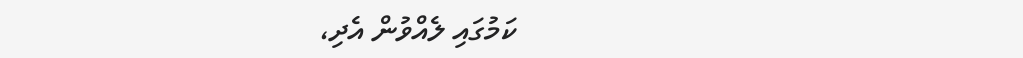ކަމުގައި ލެއްވުން އެދި،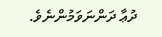ދުޢާ ދަންނަވަމުންނެވެ.